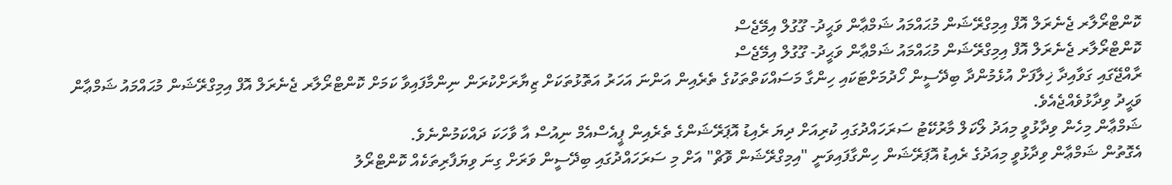ކޮންޓްރޯލާރ ޖެނެރަލް އޮފް އިމިގްރޭޝަން މުޙައްމައު ޝަމްޢާން ވަޙީދު- ގޫގުލް އިމޭޖެސް
ކޮންޓްރޯލާރ ޖެނެރަލް އޮފް އިމިގްރޭޝަން މުޙައްމައު ޝަމްޢާން ވަޙީދު- ގޫގުލް އިމޭޖެސް
ރާއްޖޭގައި ގަވާއިދާ ޚިލާފަށް އުޅެމުންދާ ބިދޭސީން ހޯދުމަށްޓަކައި ހިންގާ މަސައްކަތްތަކުގެ ތެރެއިން އަންނަ އަހަރު އަތޮޅުތަކަށް ޒިޔާރަށްކުރަން ނިންމާފައިވާ ކަމަށް ކޮންޓްރޯލާރ ޖެނެރަލް އޮފް އިމިގްރޭޝަން މުޙައްމައު ޝަމްޢާން ވަޙީދު ވިދާޅުވެއްޖެއެވެ.
ޝަމްޢާން މިހެން ވިދާޅުވީ މިއަދު ލޯކަލް މާރުކޭޓު ސަރަހައްދުގައި ކުރިއަށް ދިޔަ ރެއިޑު އޮޕަރޭޝަންގެ ތެރެއިން ޕީއެސްއެމް ނިއުސް އާ ވާހަކަ ދައްކަމުންނެވެ.
އެގޮތުން ޝަމްޢާން ވިދާޅުވީ މިއަދުގެ ރެއިޑު އޮޕަރޭޝަން ހިންގާފައިވަނީ "އިމިގްރޭޝަން ވޮޗް" އަށް މި ސަރަހައްދުގައި ބިދޭސީން ވަރަށް ގިނަ ވިޔަފާރިތަކެއް ކޮންޓްރޯލު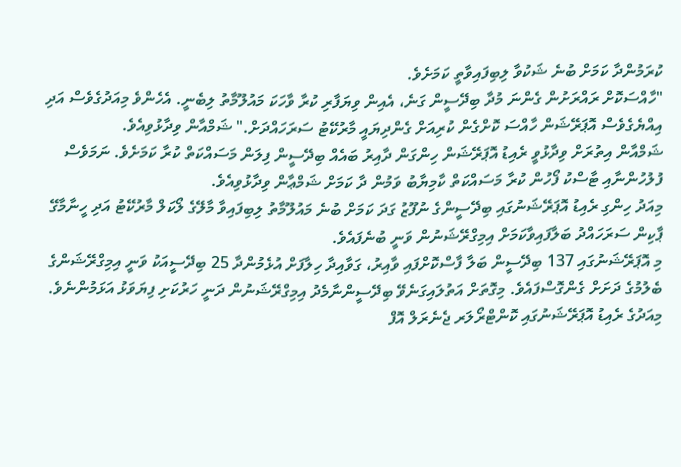ކުރަމުންދާ ކަމަށް ބުނެ ޝަކުވާ ލިބިފައިވާތީ ކަމަށެވެ.
"ހާއްސަކޮށް ރައްރަށުން ގެންނަ މުދާ ބިދޭސީން ގަނެ، އެއިން ވިޔަފާރި ކުރާ ވާހަކަ މައުލޫމާތު ލިބެނީ. އެހެންވެ މިއަދުގެވެސް އަދި އިއްޔެގެވެސް އޮޕަރޭޝަން ހާއްސަ ކޮށްގެން ކުރިއަށް ގެންދިޔައީ މާރުކޭޓު ސަރަހައްދަށް." ޝަމްއާން ވިދާޅުވިއެވެ.
ޝަމްއާން އިތުރަށް ވިދާޅުވީ ރެއިޑު އޮޕަރޭޝަން ހިންގަން ދާއިރު ބައެއް ބިދޭސީން ފިލަން މަސައްކަތް ކުރާ ކަމަށެވެ. ނަމަވެސް ފުލުހުންނާއި ޓާސްކު ފޯހުން ކުރާ މަސައްކަތް ކާމިޔާބު ވަމުން ދާ ކަމަށް ޝަމްޢާން ވިދާޅުވިއެވެ.
މިއަދު ހިންގި ރެއިޑު އޮޕަރޭޝަނުގައި ބިދޭސީންގެ ނުފޫޒު ގަދަ ކަމަށް ބުނެ މައުލޫމާތު ލިބިފައިވާ މާލޭގެ ލޯކަލް މާރުކޭޓު އަދި ހީނާމާގޭ ޕާކިން ސަރަހައްދު ބަލާފައިވާކަމަށް އިމިގްރޭޝަނުން ވަނީ ބުނެފައެވެ.
މި އޮޕަރޭޝަނުގައި 137 ބިދޭސީން ބަލާ ފާސްކޮށްފައި ވާއިރު، ގަވާއިދާ ހިލާފަށް އުޅެމުންދާ 25 ބިދޭސީއަކު ވަނީ އިމިގްރޭޝަންގެ ބެލުމުގެ ދަށަށް ގެންގޮސްފައެވެ. މިގޮތަށް އަތުލައިގަނެވޭ ބިދޭސީންނާމެދު އިމިގްރޭޝަނުން ދަނީ ހަރުކަށި ފިޔަވަޅު އަޅަމުންނެވެ.
މިއަދުގެ ރެއިޑު އޮޕަރޭޝަނުގައި ކޮންޓްރޯލަރ ޖެނެރަލް އޮފް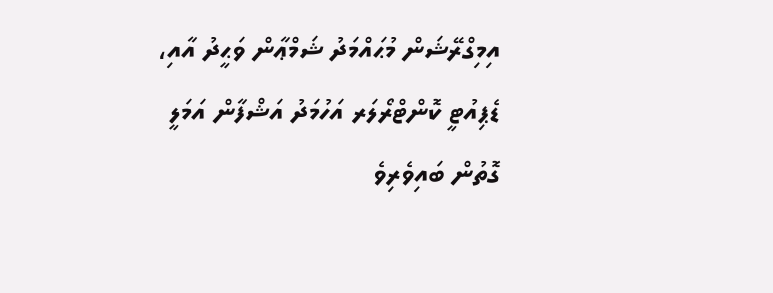އިމިގްރޭޝަން މުޙައްމަދު ޝަމްޢާން ވަޙީދު އާއި، ޑެޕިއުޓީ ކޮންޓްރޯލަރ އަހުމަދު އަޝްފާން އަމަލީ ގޮތުން ބައިވެރިވެ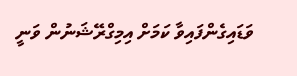ވަޑައިގެންފައިވާ ކަމަށް އިމިގްރޭޝަނުން ވަނީ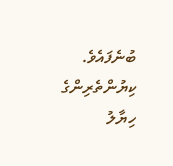ބުނެފައެވެ.
ކިޔުންތެރިންގެ ހިޔާލު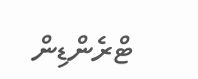ޓްރެންޑިން